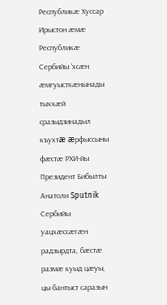Республикæ Хуссар Ирыстон æмæ Республикæ Сербийы ‘хсæн æмгуысткæнынады тыххæй сразыдзинадыл къухтæ æрфыссыны фæстæ РХИ-йы Президент Бибылты Анатоли Sputnik Сербийы уацхæссæгæн радзырдта, бæстæ размæ куыд цæуы, цы бантыст саразын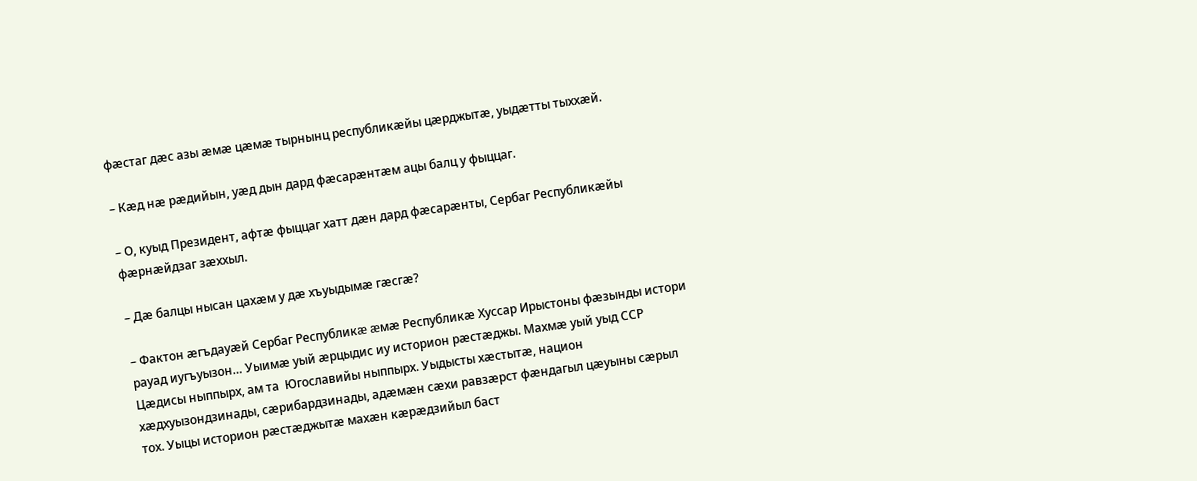фæстаг дæс азы æмæ цæмæ тырнынц республикæйы цæрджытæ, уыдæтты тыххæй.

– Кæд нæ рæдийын, уæд дын дард фæсарæнтæм ацы балц у фыццаг.

– О, куыд Президент, афтæ фыццаг хатт дæн дард фæсарæнты, Сербаг Республикæйы фæрнæйдзаг зæххыл.

– Дæ балцы нысан цахæм у дæ хъуыдымæ гæсгæ?

– Фактон æгъдауæй Сербаг Республикæ æмæ Республикæ Хуссар Ирыстоны фæзынды истори рауад иугъуызон… Уыимæ уый æрцыдис иу историон рæстæджы. Махмæ уый уыд ССР Цæдисы ныппырх, ам та  Югославийы ныппырх. Уыдысты хæстытæ, национ хæдхуызондзинады, сæрибардзинады, адæмæн сæхи равзæрст фæндагыл цæуыны сæрыл тох. Уыцы историон рæстæджытæ махæн кæрæдзийыл баст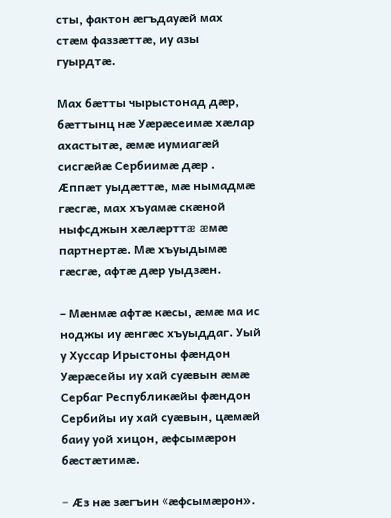сты, фактон æгъдауæй мах стæм фаззæттæ, иу азы гуырдтæ.

Мах бæтты чырыстонад дæр, бæттынц нæ Уæрæсеимæ хæлар ахастытæ, æмæ иумиагæй сисгæйæ Сербиимæ дæр . Æппæт уыдæттæ, мæ нымадмæ гæсгæ, мах хъуамæ скæной ныфсджын хæлæрттæ æмæ партнертæ. Мæ хъуыдымæ гæсгæ, афтæ дæр уыдзæн.

– Мæнмæ афтæ кæсы, æмæ ма ис ноджы иу æнгæс хъуыддаг. Уый у Хуссар Ирыстоны фæндон Уæрæсейы иу хай суæвын æмæ Сербаг Республикæйы фæндон Сербийы иу хай суæвын, цæмæй баиу уой хицон, æфсымæрон бæстæтимæ.

– Æз нæ зæгъин «æфсымæрон».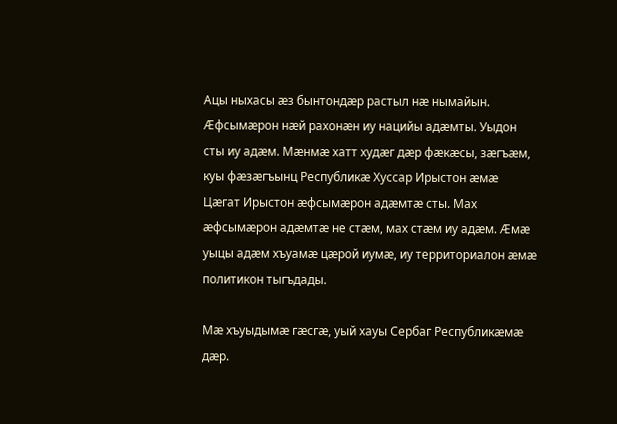Ацы ныхасы æз бынтондæр растыл нæ нымайын. Æфсымæрон нæй рахонæн иу нацийы адæмты. Уыдон сты иу адæм. Мæнмæ хатт худæг дæр фæкæсы, зæгъæм, куы фæзæгъынц Республикæ Хуссар Ирыстон æмæ Цæгат Ирыстон æфсымæрон адæмтæ сты. Мах æфсымæрон адæмтæ не стæм, мах стæм иу адæм. Æмæ уыцы адæм хъуамæ цæрой иумæ, иу территориалон æмæ политикон тыгъдады.

Мæ хъуыдымæ гæсгæ, уый хауы Сербаг Республикæмæ дæр.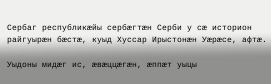Сербаг республикæйы сербæгтæн Серби у сæ историон райгуырæн бæстæ, куыд Хуссар Ирыстонæн Уæрæсе, афтæ.

Уыдоны мидæг ис, æвæццæгæн, æппæт уыцы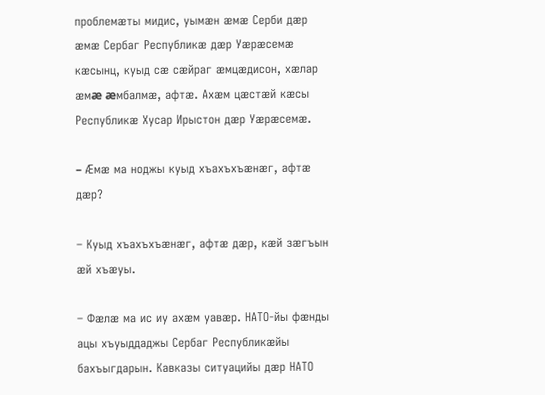проблемæты мидис, уымæн æмæ Серби дæр æмæ Сербаг Республикæ дæр Уæрæсемæ кæсынц, куыд сæ сæйраг æмцæдисон, хæлар æмæ æмбалмæ, афтæ. Ахæм цæстæй кæсы Республикæ Хусар Ирыстон дæр Уæрæсемæ.

– Æмæ ма ноджы куыд хъахъхъæнæг, афтæ дæр?

– Куыд хъахъхъæнæг, афтæ дæр, кæй зæгъын æй хъæуы.

– Фæлæ ма ис иу ахæм уавæр. НАТО-йы фæнды ацы хъуыддаджы Сербаг Республикæйы бахъыгдарын. Кавказы ситуацийы дæр НАТО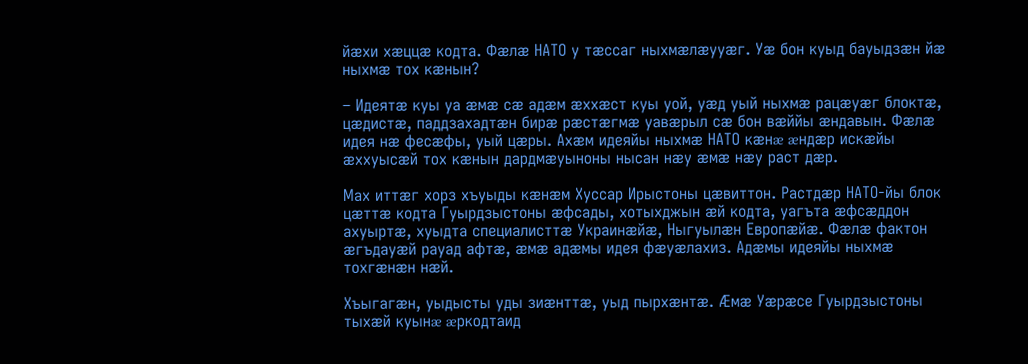йæхи хæццæ кодта. Фæлæ НАТО у тæссаг ныхмæлæууæг. Уæ бон куыд бауыдзæн йæ ныхмæ тох кæнын?

– Идеятæ куы уа æмæ сæ адæм æххæст куы уой, уæд уый ныхмæ рацæуæг блоктæ, цæдистæ, паддзахадтæн бирæ рæстæгмæ уавæрыл сæ бон вæййы æндавын. Фæлæ идея нæ фесæфы, уый цæры. Ахæм идеяйы ныхмæ НАТО кæнæ æндæр искæйы æххуысæй тох кæнын дардмæуыноны нысан нæу æмæ нæу раст дæр.

Мах иттæг хорз хъуыды кæнæм Хуссар Ирыстоны цæвиттон. Растдæр НАТО-йы блок цæттæ кодта Гуырдзыстоны æфсады, хотыхджын æй кодта, уагъта æфсæддон ахуыртæ, хуыдта специалисттæ Украинæйæ, Ныгуылæн Европæйæ. Фæлæ фактон æгъдауæй рауад афтæ, æмæ адæмы идея фæуæлахиз. Адæмы идеяйы ныхмæ тохгæнæн нæй.

Хъыгагæн, уыдысты уды зиæнттæ, уыд пырхæнтæ. Æмæ Уæрæсе Гуырдзыстоны тыхæй куынæ æркодтаид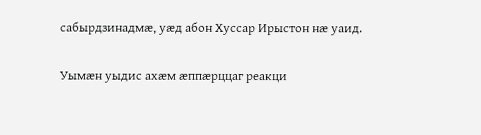сабырдзинадмæ, уæд абон Хуссар Ирыстон нæ уаид.

Уымæн уыдис ахæм æппæрццаг реакци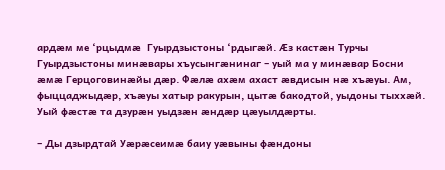ардæм ме ‘рцыдмæ  Гуырдзыстоны ‘рдыгæй. Æз кастæн Турчы Гуырдзыстоны минæвары хъусынгæнинаг – уый ма у минæвар Босни æмæ Герцоговинæйы дæр. Фæлæ ахæм ахаст æвдисын нæ хъæуы. Ам, фыццаджыдæр, хъæуы хатыр ракурын, цытæ бакодтой, уыдоны тыххæй. Уый фæстæ та дзурæн уыдзæн æндæр цæуылдæрты.

– Ды дзырдтай Уæрæсеимæ баиу уæвыны фæндоны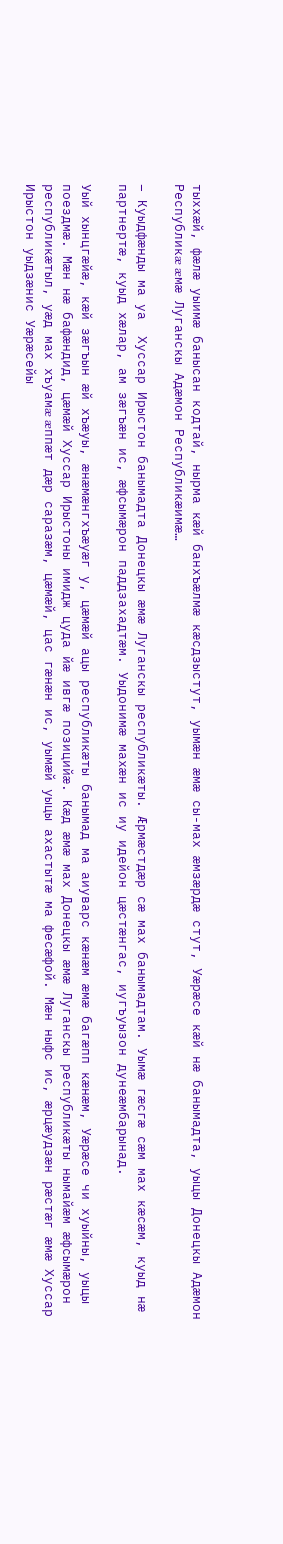тыххæй, фæлæ уыимæ банысан кодтай, нырма кæй банхъæлмæ кæсдзыстут, уымæн æмæ сы-мах æмзæрдæ стут, Уæрæсе кæй нæ банымадта, уыцы Донецкы Адæмон Республикæ æмæ Луганскы Адæмон Республикæимæ…

– Куыдфæнды ма уа  Хуссар Ирыстон банымадта Донецкы æмæ Луганскы республикæты. Æрмæстдæр сæ мах банымадтам. Уымæ гæсгæ сæм мах кæсæм, куыд нæ партнертæ, куыд хæлар, ам зæгъæн ис, æфсымæрон паддзахадтæм. Уыдонимæ махæн ис иу идейон цæстæнгас, иугъуызон дунеæмбарынад.

Уый хынцгæйæ, кæй зæгъын æй хъæуы, æнæмæнгхъæуæг у, цæмæй ацы республикæты банымад ма аиуварс кæнæм æмæ багæпп кæнæм, Уæрæсе чи хуыйны, уыцы поездмæ. Мæн нæ бафæндид, цæмæй Хуссар Ирыстоны имидж цуда йæ ивгæ позицийæ. Кæд æмæ мах Донецкы æмæ Луганскы республикæты нымайæм æфсымæрон республикæтыл, уæд мах хъуамæ æппæт дæр саразæм, цæмæй, цас гæнæн ис, уымæй уыцы ахастытæ ма фесæфой. Мæн ныфс ис, æрцæудзæн рæстæг æмæ Хуссар Ирыстон уыдзæнис Уæрæсейы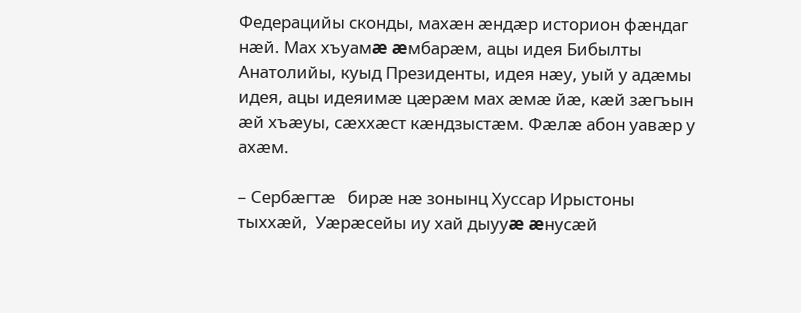Федерацийы сконды, махæн æндæр историон фæндаг нæй. Мах хъуамæ æмбарæм, ацы идея Бибылты Анатолийы, куыд Президенты, идея нæу, уый у адæмы идея, ацы идеяимæ цæрæм мах æмæ йæ, кæй зæгъын æй хъæуы, сæххæст кæндзыстæм. Фæлæ абон уавæр у ахæм.

– Сербæгтæ   бирæ нæ зонынц Хуссар Ирыстоны тыххæй,  Уæрæсейы иу хай дыууæ æнусæй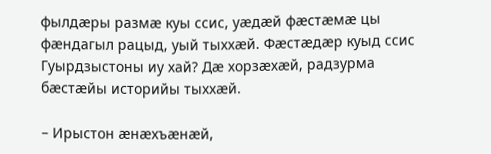фылдæры размæ куы ссис, уæдæй фæстæмæ цы фæндагыл рацыд, уый тыххæй. Фæстæдæр куыд ссис Гуырдзыстоны иу хай? Дæ хорзæхæй, радзурма бæстæйы историйы тыххæй.

– Ирыстон æнæхъæнæй,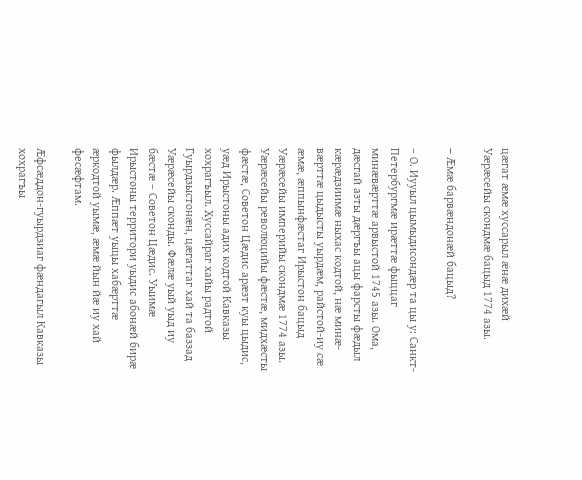цæгат æмæ хуссарыл æнæ дихæй Уæрæсейы скондмæ бацыд 1774 азы.

– Æмæ барвæндонæй бацыд?

– О. Иууыл цымыдисондæр та цы у: Санкт-Петербургмæ ирæттæ фыццаг минæвæрттæ арвыстой 1745 азы. Ома, дæсгай азты дæргъы ацы фарсты фæдыл кæрæдзиимæ ныхас кодтой, нæ минæ-вæрттæ цыдысты уырдæм, райстой-иу сæ æмæ, æппынфæстаг Ирыстон бацыд Уæрæсейы империйы скондмæ 1774 азы. Уæрæсейы революцийы фæстæ, мидхæсты фæстæ, Советон Цæдис арæзт куы цыдис, уæд Ирыстоны адих кодтой Кавказы хохрагъыл. Хуссайраг хайы радтой Гуырдзыстонæн, цæгаттаг хай та баззад Уæрæсейы сконды. Фæлæ уый уыд иу бæстæ – Советон Цæдис. Уыимæ Ирыстоны территори уыдис абонæй бирæ фылдæр. Æппæт уыцы хабæрттæ æркодтой уымæ, æмæ йын йæ иу хай фесæфтам.

Æфсæддон-гуырдзиаг фæндагыл Кавказы хохрагъы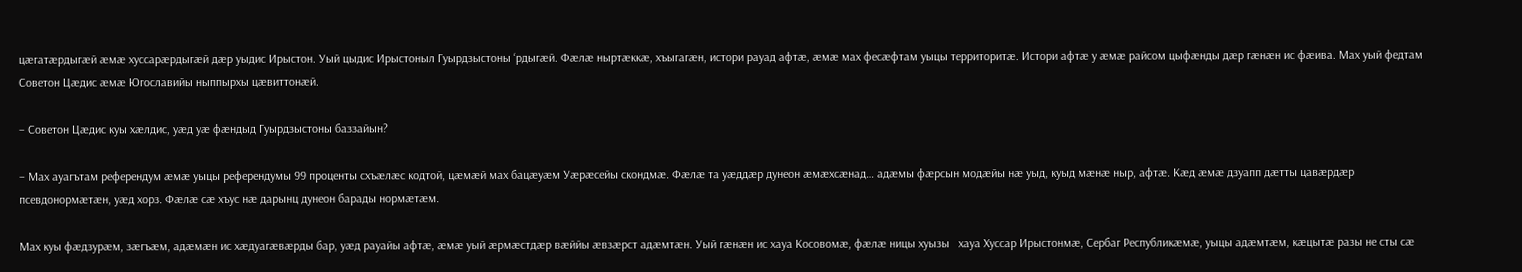цæгатæрдыгæй æмæ хуссарæрдыгæй дæр уыдис Ирыстон. Уый цыдис Ирыстоныл Гуырдзыстоны ‘рдыгæй. Фæлæ ныртæккæ, хъыгагæн, истори рауад афтæ, æмæ мах фесæфтам уыцы территоритæ. Истори афтæ у æмæ райсом цыфæнды дæр гæнæн ис фæива. Мах уый федтам Советон Цæдис æмæ Югославийы ныппырхы цæвиттонæй.

– Советон Цæдис куы хæлдис, уæд уæ фæндыд Гуырдзыстоны баззайын?

– Мах ауагътам референдум æмæ уыцы референдумы 99 проценты схъæлæс кодтой, цæмæй мах бацæуæм Уæрæсейы скондмæ. Фæлæ та уæддæр дунеон æмæхсæнад… адæмы фæрсын модæйы нæ уыд, куыд мæнæ ныр, афтæ. Кæд æмæ дзуапп дæтты цавæрдæр псевдонормæтæн, уæд хорз. Фæлæ сæ хъус нæ дарынц дунеон барады нормæтæм.

Мах куы фæдзурæм, зæгъæм, адæмæн ис хæдуагæвæрды бар, уæд рауайы афтæ, æмæ уый æрмæстдæр вæййы æвзæрст адæмтæн. Уый гæнæн ис хауа Косовомæ, фæлæ ницы хуызы   хауа Хуссар Ирыстонмæ, Сербаг Республикæмæ, уыцы адæмтæм, кæцытæ разы не сты сæ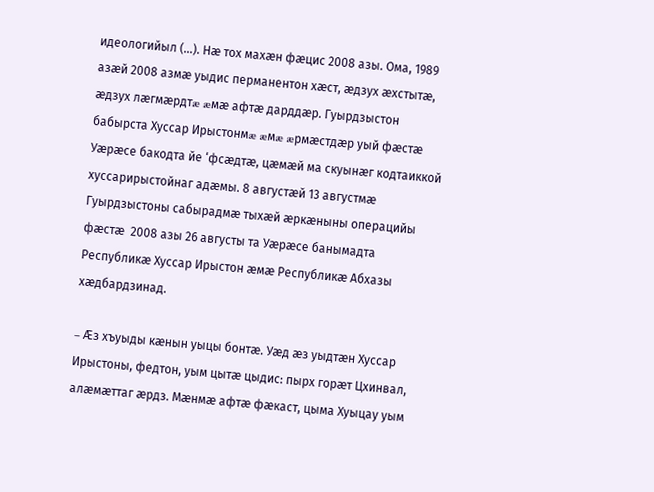идеологийыл (…). Нæ тох махæн фæцис 2008 азы. Ома, 1989 азæй 2008 азмæ уыдис перманентон хæст, æдзух æхстытæ, æдзух лæгмæрдтæ æмæ афтæ дарддæр. Гуырдзыстон бабырста Хуссар Ирыстонмæ æмæ æрмæстдæр уый фæстæ Уæрæсе бакодта йе ‘фсæдтæ, цæмæй ма скуынæг кодтаиккой хуссарирыстойнаг адæмы. 8 августæй 13 августмæ Гуырдзыстоны сабырадмæ тыхæй æркæныны операцийы фæстæ  2008 азы 26 августы та Уæрæсе банымадта Республикæ Хуссар Ирыстон æмæ Республикæ Абхазы хæдбардзинад.

– Æз хъуыды кæнын уыцы бонтæ. Уæд æз уыдтæн Хуссар Ирыстоны, федтон, уым цытæ цыдис: пырх горæт Цхинвал, алæмæттаг æрдз. Мæнмæ афтæ фæкаст, цыма Хуыцау уым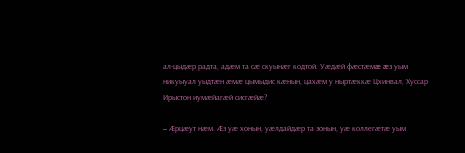ал-цыдæр радта, адæм та сæ скуынæг кодтой. Уæдæй фæстæмæ æз уым никуыуал уыдтæн æмæ цымыдис кæнын, цахæм у ныртæккæ Цхинвал, Хуссар Ирыстон иумæйагæй сисгæйæ?

– Æрцæут нæм. Æз уæ хонын, уæлдайдæр та зонын, уæ коллегæтæ уым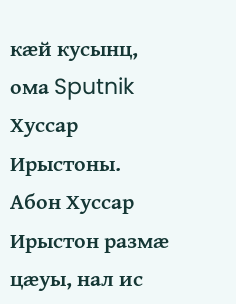кæй кусынц, ома Sputnik Хуссар Ирыстоны. Абон Хуссар Ирыстон размæ цæуы, нал ис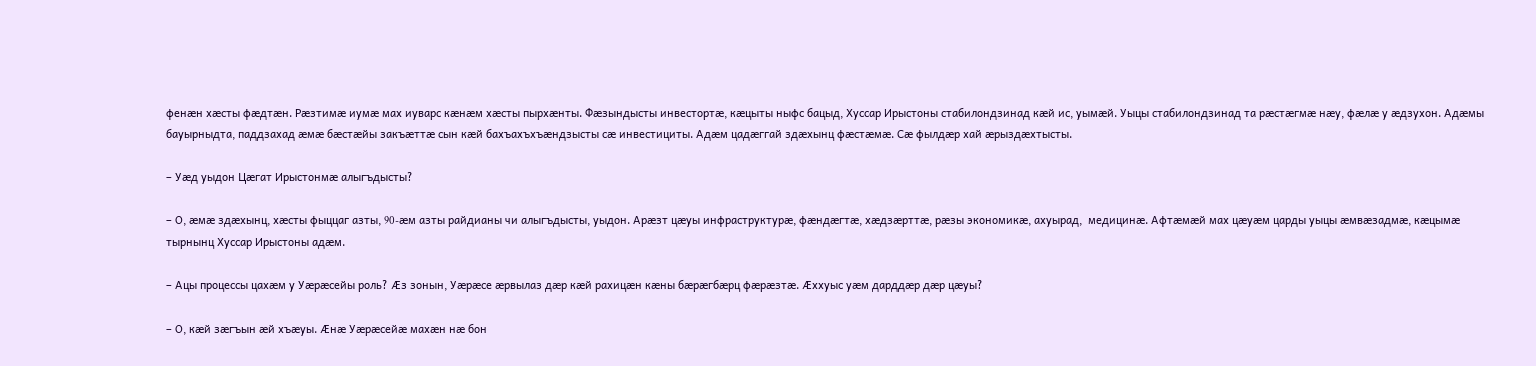фенæн хæсты фæдтæн. Рæзтимæ иумæ мах иуварс кæнæм хæсты пырхæнты. Фæзындысты инвестортæ, кæцыты ныфс бацыд, Хуссар Ирыстоны стабилондзинад кæй ис, уымæй. Уыцы стабилондзинад та рæстæгмæ нæу, фæлæ у æдзухон. Адæмы бауырныдта, паддзахад æмæ бæстæйы закъæттæ сын кæй бахъахъхъæндзысты сæ инвестициты. Адæм цадæггай здæхынц фæстæмæ. Сæ фылдæр хай æрыздæхтысты.

– Уæд уыдон Цæгат Ирыстонмæ алыгъдысты?

– О, æмæ здæхынц, хæсты фыццаг азты, 90-æм азты райдианы чи алыгъдысты, уыдон. Арæзт цæуы инфраструктурæ, фæндæгтæ, хæдзæрттæ, рæзы экономикæ, ахуырад,  медицинæ. Афтæмæй мах цæуæм царды уыцы æмвæзадмæ, кæцымæ тырнынц Хуссар Ирыстоны адæм.

– Ацы процессы цахæм у Уæрæсейы роль? Æз зонын, Уæрæсе æрвылаз дæр кæй рахицæн кæны бæрæгбæрц фæрæзтæ. Æххуыс уæм дарддæр дæр цæуы?

– О, кæй зæгъын æй хъæуы. Æнæ Уæрæсейæ махæн нæ бон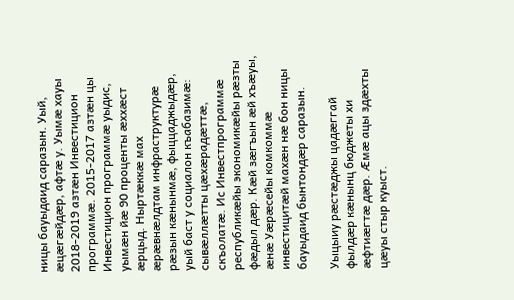ницы бауыдаид саразын. Уый, æцæгæйдæр, афтæ у. Уымæ хауы 2018-2019 азтæн Инвестицион программæ. 2015-2017 азтæн цы Инвестицион программæ уыдис, уымæн йæ 90 проценты æххæст æрцыд. Ныртæккæ мах æрæвнæлдтам инфраструктурæ рæзын кæнынмæ, фыццаджыдæр, уый баст у социалон къабазимæ: сывæллæтты цæхæрадæттæ, скъолатæ. Ис Инвестпрограммæ республикæйы экономикæйы рæзты фæдыл дæр. Кæй зæгъын æй хъæуы, æнæ Уæрæсейы комкоммæ инвестицитæй махæн нæ бон ницы бауыдаид бынтондæр саразын.

Уыцыиу рæстæджы цадæггай фылдæр кæнынц бюджеты хи æфтиæгтæ дæр. Æмæ ацы здæхты цæуы стыр куыст.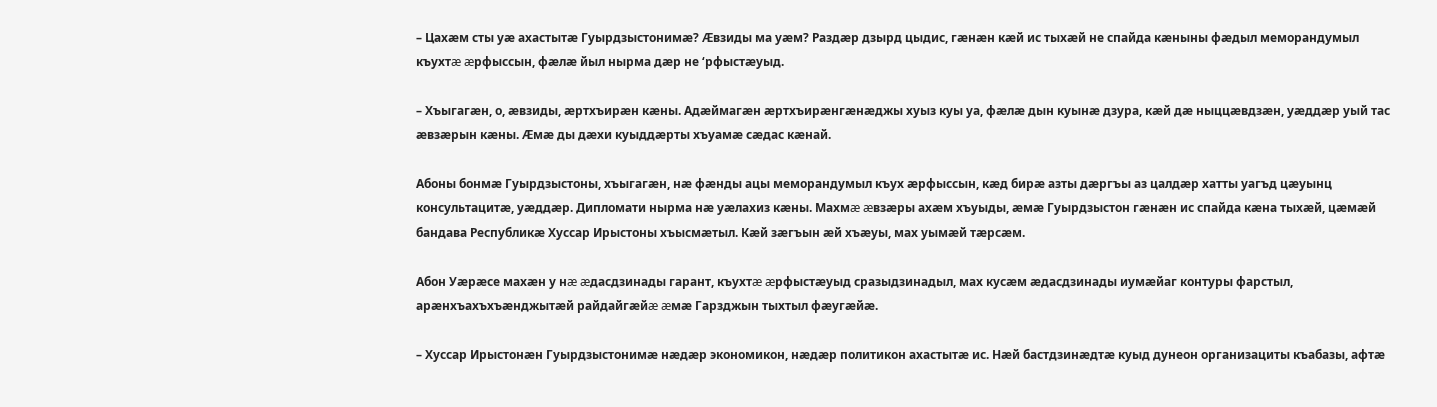– Цахæм сты уæ ахастытæ Гуырдзыстонимæ? Æвзиды ма уæм? Раздæр дзырд цыдис, гæнæн кæй ис тыхæй не спайда кæныны фæдыл меморандумыл къухтæ æрфыссын, фæлæ йыл нырма дæр не ‘рфыстæуыд.

– Хъыгагæн, о, æвзиды, æртхъирæн кæны. Адæймагæн æртхъирæнгæнæджы хуыз куы уа, фæлæ дын куынæ дзура, кæй дæ ныццæвдзæн, уæддæр уый тас æвзæрын кæны. Æмæ ды дæхи куыддæрты хъуамæ сæдас кæнай.

Абоны бонмæ Гуырдзыстоны, хъыгагæн, нæ фæнды ацы меморандумыл къух æрфыссын, кæд бирæ азты дæргъы аз цалдæр хатты уагъд цæуынц консультацитæ, уæддæр. Дипломати нырма нæ уæлахиз кæны. Махмæ æвзæры ахæм хъуыды, æмæ Гуырдзыстон гæнæн ис спайда кæна тыхæй, цæмæй бандава Республикæ Хуссар Ирыстоны хъысмæтыл. Кæй зæгъын æй хъæуы, мах уымæй тæрсæм.

Абон Уæрæсе махæн у нæ æдасдзинады гарант, къухтæ æрфыстæуыд сразыдзинадыл, мах кусæм æдасдзинады иумæйаг контуры фарстыл, арæнхъахъхъæнджытæй райдайгæйæ æмæ Гарзджын тыхтыл фæугæйæ.

– Хуссар Ирыстонæн Гуырдзыстонимæ нæдæр экономикон, нæдæр политикон ахастытæ ис. Нæй бастдзинæдтæ куыд дунеон организациты къабазы, афтæ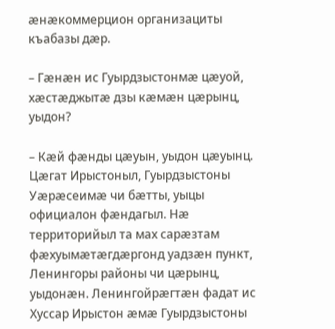æнæкоммерцион организациты къабазы дæр.

– Гæнæн ис Гуырдзыстонмæ цæуой, хæстæджытæ дзы кæмæн цæрынц, уыдон?

– Кæй фæнды цæуын, уыдон цæуынц. Цæгат Ирыстоныл, Гуырдзыстоны Уæрæсеимæ чи бæтты, уыцы официалон фæндагыл. Нæ территорийыл та мах сарæзтам фæхуымæтæгдæргонд уадзæн пункт, Ленингоры районы чи цæрынц, уыдонæн. Ленингойрæгтæн фадат ис Хуссар Ирыстон æмæ Гуырдзыстоны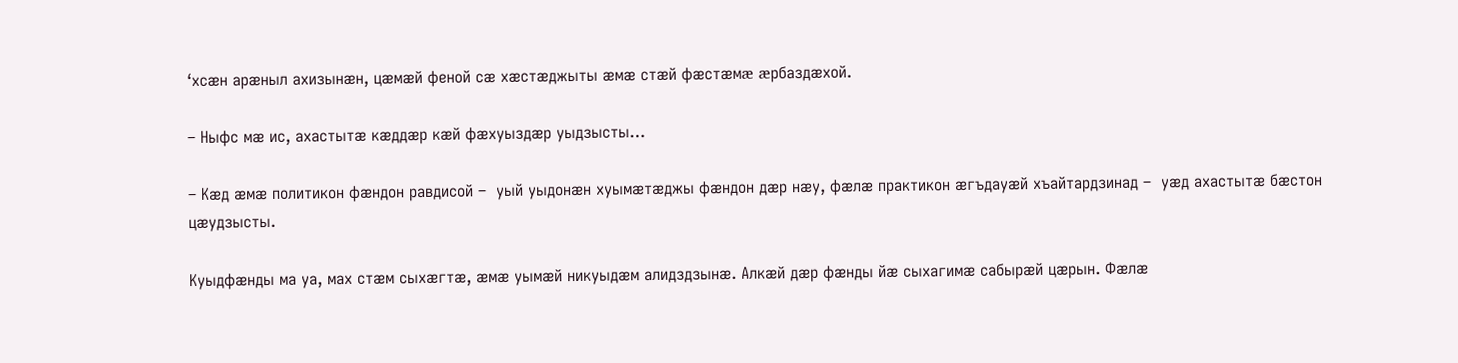‘хсæн арæныл ахизынæн, цæмæй феной сæ хæстæджыты æмæ стæй фæстæмæ æрбаздæхой.

– Ныфс мæ ис, ахастытæ кæддæр кæй фæхуыздæр уыдзысты…

– Кæд æмæ политикон фæндон равдисой –  уый уыдонæн хуымæтæджы фæндон дæр нæу, фæлæ практикон æгъдауæй хъайтардзинад –  уæд ахастытæ бæстон цæудзысты.

Куыдфæнды ма уа, мах стæм сыхæгтæ, æмæ уымæй никуыдæм алидздзынæ. Алкæй дæр фæнды йæ сыхагимæ сабырæй цæрын. Фæлæ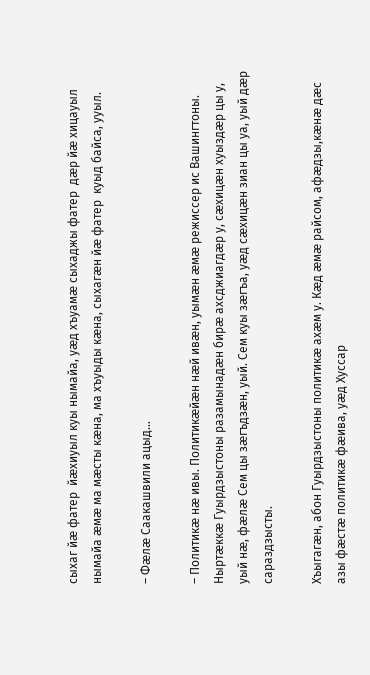сыхаг йæ фатер  йæхиуыл куы нымайа, уæд хъуамæ сыхаджы фатер  дæр йæ хицауыл нымайа æмæ ма мæсты кæна, ма хъуыды кæна, сыхагæн йæ фатер  куыд байса, ууыл.

– Фæлæ Саакашвили ацыд…

– Политикæ нæ ивы. Политикæйæн нæй ивæн, уымæн æмæ режиссер ис Вашингтоны. Ныртæккæ Гуырдзыстоны разамынадæн бирæ ахсджиагдæр у, сæхицæн хуыздæр цы у, уый нæ, фæлæ Сем цы зæгъдзæн, уый. Сем куы зæгъа, уæд сæхицæн зиан цы уа, уый дæр сараздзысты.

Хъыгагæн, абон Гуырдзыстоны политикæ ахæм у. Кæд æмæ райсом, афæдзы,кæнæ дæс азы фæстæ политикæ фæива, уæд Хуссар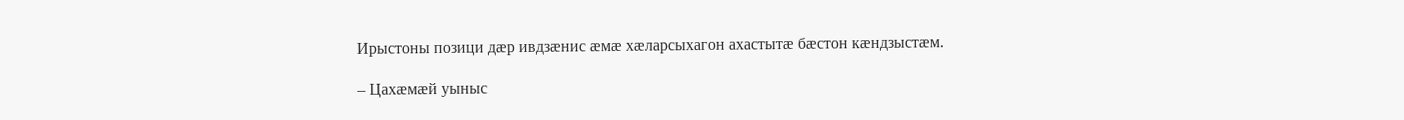Ирыстоны позици дæр ивдзæнис æмæ хæларсыхагон ахастытæ бæстон кæндзыстæм.

– Цахæмæй уыныс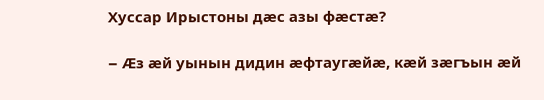Хуссар Ирыстоны дæс азы фæстæ?

– Æз æй уынын дидин æфтаугæйæ, кæй зæгъын æй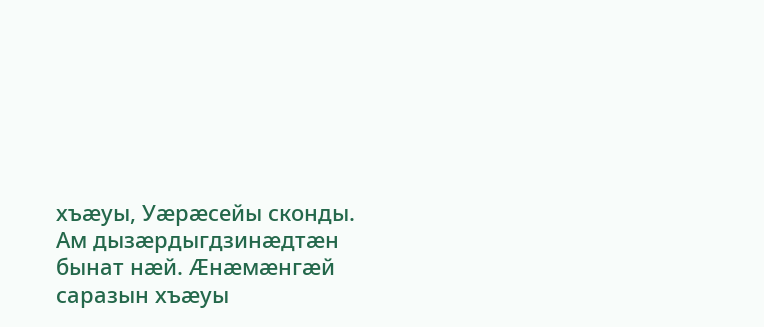хъæуы, Уæрæсейы сконды. Ам дызæрдыгдзинæдтæн бынат нæй. Æнæмæнгæй саразын хъæуы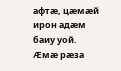афтæ, цæмæй ирон адæм баиу уой.  Æмæ рæза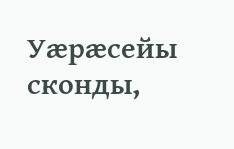Уæрæсейы сконды,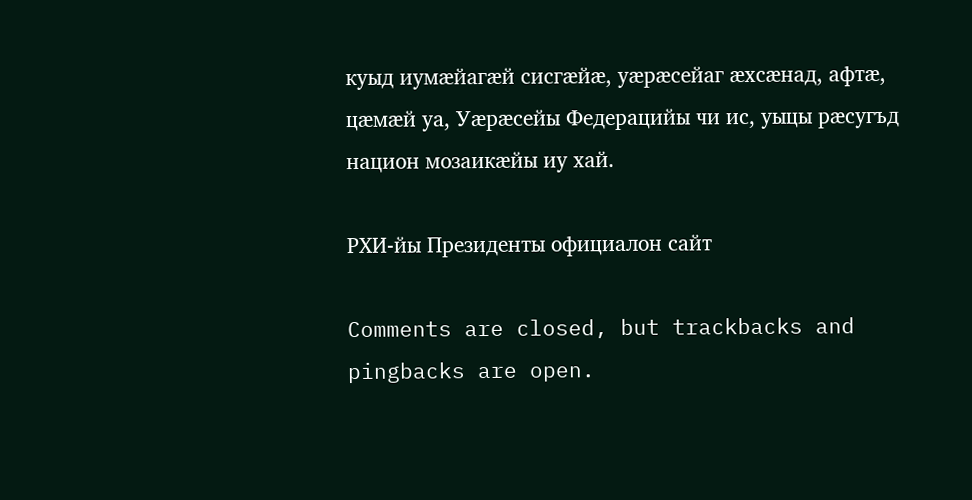куыд иумæйагæй сисгæйæ, уæрæсейаг æхсæнад, афтæ, цæмæй уа, Уæрæсейы Федерацийы чи ис, уыцы рæсугъд национ мозаикæйы иу хай.

РХИ-йы Президенты официалон сайт

Comments are closed, but trackbacks and pingbacks are open.